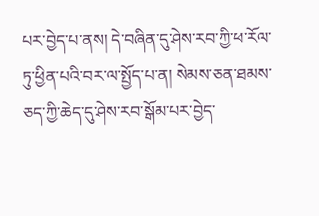པར་བྱེད་པ་ནས། དེ་བཞིན་དུ་ཤེས་རབ་ཀྱི་ཕ་རོལ་ཏུ་ཕྱིན་པའི་བར་ལ་སྤྱོད་པ་ན། སེམས་ཅན་ཐམས་ཅད་ཀྱི་ཆེད་དུ་ཤེས་རབ་སྒོམ་པར་བྱེད་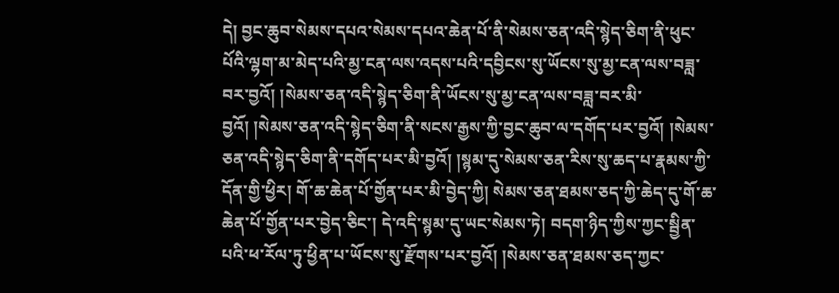དེ། བྱང་ཆུབ་སེམས་དཔའ་སེམས་དཔའ་ཆེན་པོ་ནི་སེམས་ཅན་འདི་སྙེད་ཅིག་ནི་ཕུང་པོའི་ལྷག་མ་མེད་པའི་མྱ་ངན་ལས་འདས་པའི་དབྱིངས་སུ་ཡོངས་སུ་མྱ་ངན་ལས་བཟླ་བར་བྱའོ། །སེམས་ཅན་འདི་སྙེད་ཅིག་ནི་ཡོངས་སུ་མྱ་ངན་ལས་བཟླ་བར་མི་བྱའོ། །སེམས་ཅན་འདི་སྙེད་ཅིག་ནི་སངས་རྒྱས་ཀྱི་བྱང་ཆུབ་ལ་དགོད་པར་བྱའོ། །སེམས་ཅན་འདི་སྙེད་ཅིག་ནི་དགོད་པར་མི་བྱའོ། །སྙམ་དུ་སེམས་ཅན་རིས་སུ་ཆད་པ་རྣམས་ཀྱི་དོན་གྱི་ཕྱིར། གོ་ཆ་ཆེན་པོ་གྱོན་པར་མི་བྱེད་ཀྱི། སེམས་ཅན་ཐམས་ཅད་ཀྱི་ཆེད་དུ་གོ་ཆ་ཆེན་པོ་གྱོན་པར་བྱེད་ཅིང་། དེ་འདི་སྙམ་དུ་ཡང་སེམས་ཏེ། བདག་ཉིད་ཀྱིས་ཀྱང་སྦྱིན་པའི་ཕ་རོལ་ཏུ་ཕྱིན་པ་ཡོངས་སུ་རྫོགས་པར་བྱའོ། །སེམས་ཅན་ཐམས་ཅད་ཀྱང་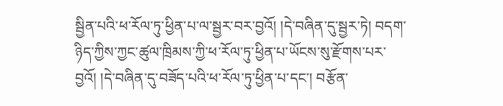སྦྱིན་པའི་ཕ་རོལ་ཏུ་ཕྱིན་པ་ལ་སྦྱར་བར་བྱའོ། །དེ་བཞིན་དུ་སྦྱར་ཏེ། བདག་ཉིད་ཀྱིས་ཀྱང་ཚུལ་ཁྲིམས་ཀྱི་ཕ་རོལ་ཏུ་ཕྱིན་པ་ཡོངས་སུ་རྫོགས་པར་བྱའོ། །དེ་བཞིན་དུ་བཟོད་པའི་ཕ་རོལ་ཏུ་ཕྱིན་པ་དང་། བརྩོན་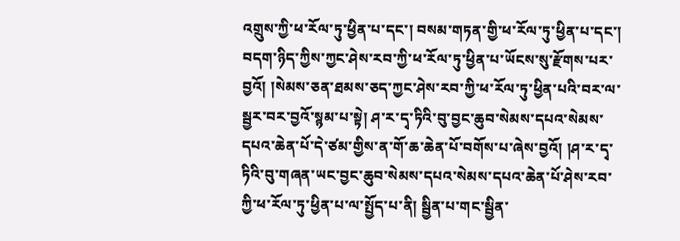འགྲུས་ཀྱི་ཕ་རོལ་ཏུ་ཕྱིན་པ་དང་། བསམ་གཏན་གྱི་ཕ་རོལ་ཏུ་ཕྱིན་པ་དང་། བདག་ཉིད་ཀྱིས་ཀྱང་ཤེས་རབ་ཀྱི་ཕ་རོལ་ཏུ་ཕྱིན་པ་ཡོངས་སུ་རྫོགས་པར་བྱའོ། །སེམས་ཅན་ཐམས་ཅད་ཀྱང་ཤེས་རབ་ཀྱི་ཕ་རོལ་ཏུ་ཕྱིན་པའི་བར་ལ་སྦྱར་བར་བྱའོ་སྙམ་པ་སྟེ། ཤ་ར་དྭ་ཏིའི་བུ་བྱང་ཆུབ་སེམས་དཔའ་སེམས་དཔའ་ཆེན་པོ་དེ་ཙམ་གྱིས་ན་གོ་ཆ་ཆེན་པོ་བགོས་པ་ཞེས་བྱའོ། །ཤ་ར་དྭ་ཏིའི་བུ་གཞན་ཡང་བྱང་ཆུབ་སེམས་དཔའ་སེམས་དཔའ་ཆེན་པོ་ཤེས་རབ་ཀྱི་ཕ་རོལ་ཏུ་ཕྱིན་པ་ལ་སྤྱོད་པ་ནི། སྦྱིན་པ་གང་སྦྱིན་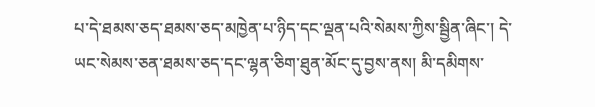པ་དེ་ཐམས་ཅད་ཐམས་ཅད་མཁྱེན་པ་ཉིད་དང་ལྡན་པའི་སེམས་ཀྱིས་སྦྱིན་ཞིང་། དེ་ཡང་སེམས་ཅན་ཐམས་ཅད་དང་ལྷན་ཅིག་ཐུན་མོང་དུ་བྱས་ནས། མི་དམིགས་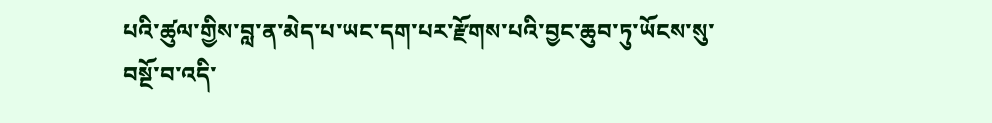པའི་ཚུལ་གྱིས་བླ་ན་མེད་པ་ཡང་དག་པར་རྫོགས་པའི་བྱང་ཆུབ་ཏུ་ཡོངས་སུ་བསྔོ་བ་འདི་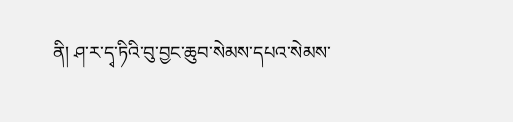ནི། ཤ་ར་དྭ་ཏིའི་བུ་བྱང་ཆུབ་སེམས་དཔའ་སེམས་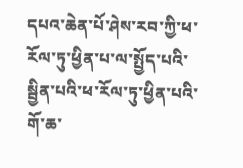དཔའ་ཆེན་པོ་ཤེས་རབ་ཀྱི་ཕ་རོལ་ཏུ་ཕྱིན་པ་ལ་སྤྱོད་པའི་སྦྱིན་པའི་ཕ་རོལ་ཏུ་ཕྱིན་པའི་གོ་ཆ་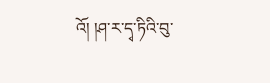འོ། །ཤ་ར་དྭ་ཏིའི་བུ་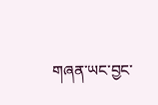གཞན་ཡང་བྱང་